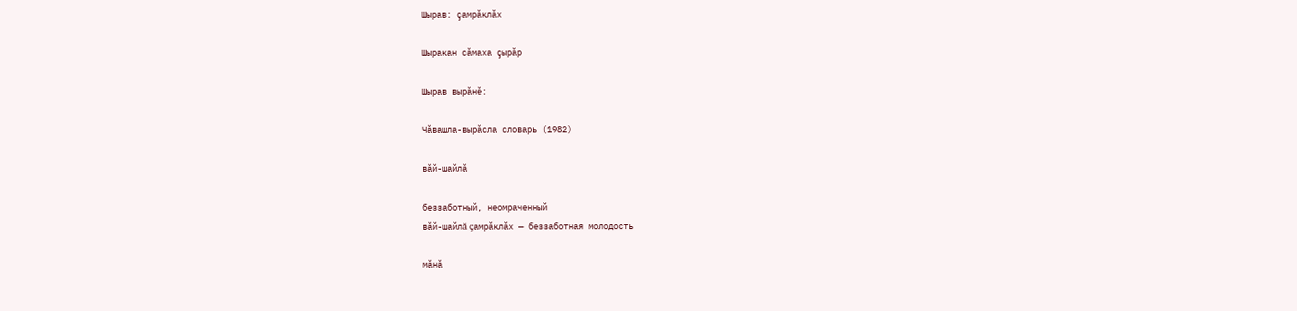Шырав: çамрăклăх

Шыракан сăмаха çырăр

Шырав вырăнĕ:

Чăвашла-вырăсла словарь (1982)

вăй-шайлă

беззаботный, неомраченный
вăй-шайлă çамрăклăх — беззаботная молодость

мăнă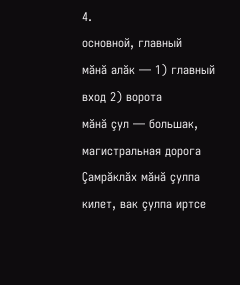4.
основной, главный
мăнă алăк — 1) главный вход 2) ворота
мăнă çул — большак, магистральная дорога
Çамрăклăх мăнă çулпа килет, вак çулпа иртсе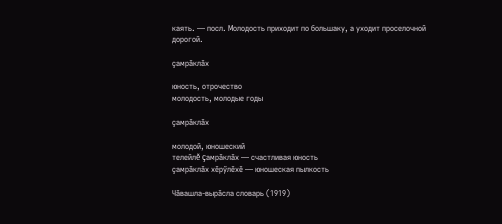каять. — посл. Молодость приходит по большаку, а уходит проселочной дорогой.

çамрăклăх

юность, отрочество
молодость, молодые годы

çамрăклăх

молодой, юношеский
телейлĕ çамрăклăх — счастливая юность
çамрăклăх хĕрӳлĕхĕ — юношеская пылкость

Чăвашла-вырăсла словарь (1919)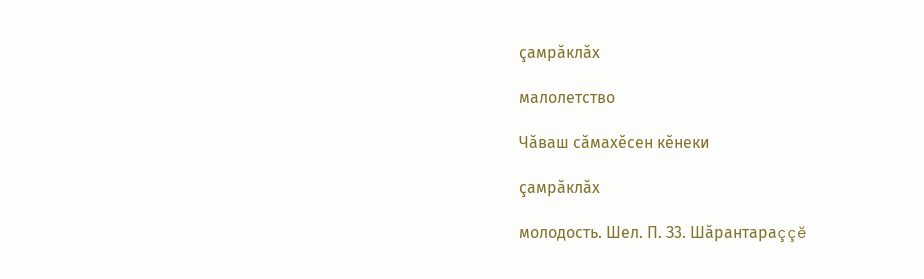çамрăклăх

малолетство

Чăваш сăмахĕсен кĕнеки

çамрăклăх

молодость. Шел. П. З3. Шăрантараççĕ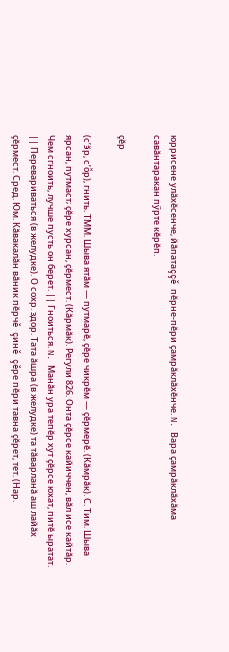юррисене улăхĕсенче, йăпатаççĕ пĕрне-пĕри çамрăклăхĕнче. N. Вара çамрăклăхăма савăнтаракан пӳрте кĕрĕп.

çĕр

(с’э̆р, с’ӧ̆р), гнить. ТММ. Шыва ятăм — путмарĕ, çĕре чикрĕм — çĕрмерĕ. (Кăмрăк). С. Тим. Шыва ярсан, путмаст; çĕре хурсан, çĕрмест. (Кăрмăк). Регули 826. Онта çĕрсе кайиччен, вăл исе кайтăр. Чем сгноить, лучше пусть он берет. || Гноиться. N. Манăн ура тепĕр хут çĕрсе юхат, питĕ ыратат. || Перевариваться (в желудке). О сохр. здор. Тата ăшра (в желудке) та тăварланă аш лайăх çĕрмест. Сред. Юм. Кăвакалăн вăник пĕрчĕ çинĕ çĕре пĕри тавна çĕрет, тет. (Нар.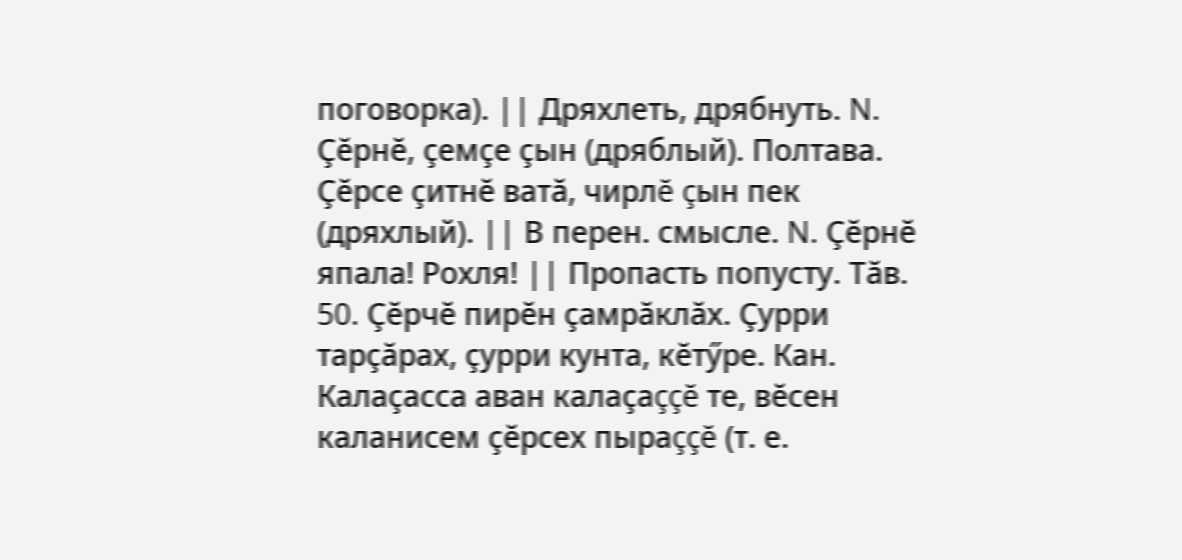поговорка). || Дряхлеть, дрябнуть. N. Çĕрнĕ, çемçе çын (дряблый). Полтава. Çĕрсе çитнĕ ватă, чирлĕ çын пек (дряхлый). || В перен. смысле. N. Çĕрнĕ япала! Рохля! || Пропасть попусту. Тăв. 50. Çĕрчĕ пирĕн çамрăклăх. Çурри тарçăрах, çурри кунта, кĕтӳре. Кан. Калаçасса аван калаçаççĕ те, вĕсен каланисем çĕрсех пыраççĕ (т. е.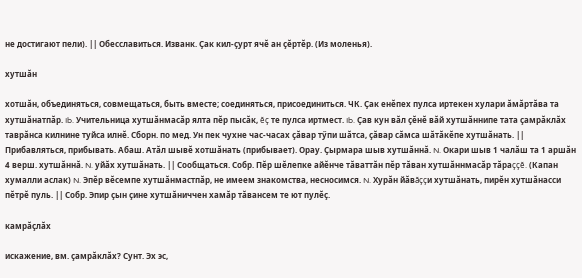не достигают пели). || Обесславиться. Изванк. Çак кил-çурт ячĕ ан çĕртĕр. (Из моленья).

хутшăн

хотшăн, объединяться, совмещаться, быть вместе; соединяться, присоединиться. ЧК. Çак енĕпех пулса иртекен хулари ăмăртăва та хутшăнатпăр. Ib. Учительница хутшăнмасăр ялта пĕр пысăк, ĕç те пулса иртмест. Ib. Çав кун вăл çĕнĕ вăй хутшăннипе тата çамрăклăх таврăнса килнине туйса илнĕ. Сборн. по мед. Ун пек чухне час-часах çăвар тӳпи шăтса, çăвар сăмса шăтăкĕпе хутшăнать. || Прибавляться, прибывать. Абаш. Атăл шывĕ хотшăнать (прибывает). Орау. Çырмара шыв хутшăннă. N. Окари шыв 1 чалăш та 1 аршăн 4 верш. хутшăннă. N. уйăх хутшăнать. || Сообщаться. Собр. Пĕр шĕлепке айĕнче тăваттăн пĕр тăван хутшăннмасăр тăраççĕ. (Капан хумалли аслак) N. Эпĕр вĕсемпе хутшăнмастпăр, не имеем знакомства, несносимся. N. Хурăн йăвăççи хутшăнать, пирĕн хутшăнасси пĕтрĕ пуль. || Собр. Эпир çын çине хутшăниччен хамăр тăвансем те ют пулĕç.

камрăçлăх

искажение, вм. çамрăклăх? Сунт. Эх эс,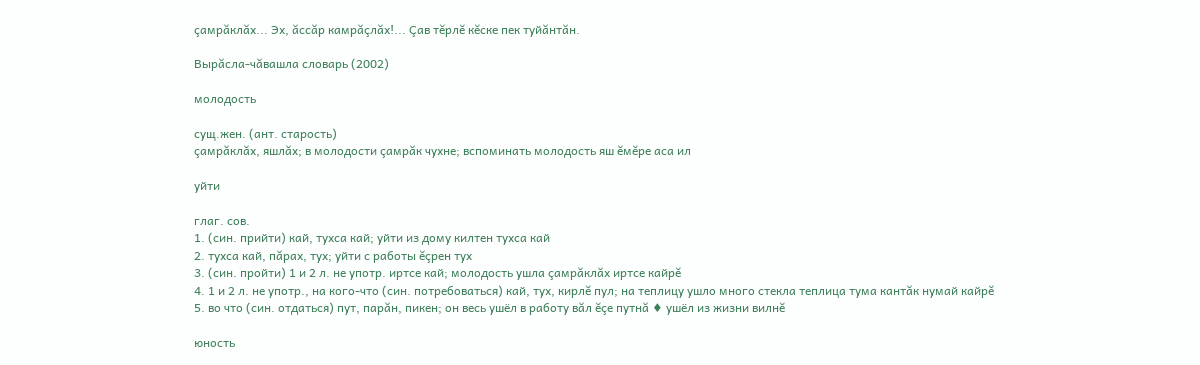çамрăклăх... Эх, ăссăр камрăçлăх!... Çав тĕрлĕ кĕске пек туйăнтăн.

Вырăсла-чăвашла словарь (2002)

молодость

сущ.жен. (ант. старость)
çамрăклăх, яшлăх; в молодости çамрăк чухне; вспоминать молодость яш ĕмĕре аса ил

уйти

глаг. сов.
1. (син. прийти) кай, тухса кай; уйти из дому килтен тухса кай
2. тухса кай, пăрах, тух; уйти с работы ĕçрен тух
3. (син. пройти) 1 и 2 л. не употр. иртсе кай; молодость ушла çамрăклăх иртсе кайрĕ
4. 1 и 2 л. не употр., на кого-что (син. потребоваться) кай, тух, кирлĕ пул; на теплицу ушло много стекла теплица тума кантăк нумай кайрĕ
5. во что (син. отдаться) пут, парăн, пикен; он весь ушёл в работу вăл ĕçе путнă ♦ ушёл из жизни вилнĕ

юность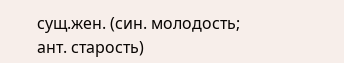сущ.жен. (син. молодость; ант. старость)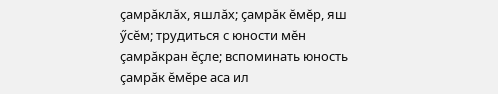çамрăклăх, яшлăх; çамрăк ĕмĕр, яш ӳсĕм; трудиться с юности мĕн çамрăкран ĕçле; вспоминать юность çамрăк ĕмĕре аса ил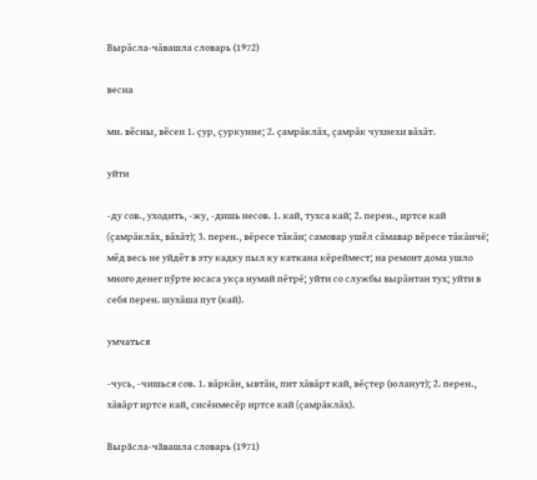Вырăсла-чăвашла словарь (1972)

весна

мн. вёсны, вёсен 1. çур, çуркунне; 2. çамрăклăх, çамрăк чухнехи вăхăт.

уйти

-ду сов., уходить, -жу, -дишь несов. 1. кай, тухса кай; 2. перен., иртсе кай (çамрăклăх, вăхăт); 3. перен., вĕресе тăкăн; самовар ушёл сăмавар вĕресе тăкăнчĕ; мёд весь не уйдёт в эту кадку пыл ку каткана кĕреймест; на ремонт дома ушло много денег пӳрте юсаса укçа нумай пĕтрĕ; уйти со службы вырăнтан тух; уйти в себя перен. шухăша пут (кай).

умчаться

-чусь, -чишься сов. 1. вăркăн, ывтăн, пит хăвăрт кай, вĕçтер (юланут); 2. перен., хăвăрт иртсе кай, сисĕнмесĕр иртсе кай (çамрăклăх).

Вырӑсла-чӑвашла словарь (1971)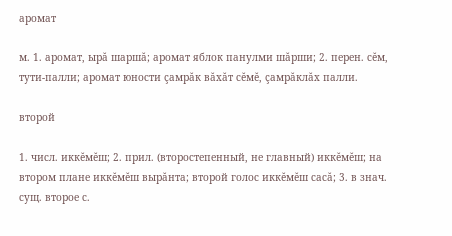аромат

м. 1. аромат, ырă шаршă; аромат яблок панулми шăрши; 2. перен. сĕм, тути-палли; аромат юности çамрăк вăхăт сĕмĕ, çамрăклăх палли.

второй

1. числ. иккĕмĕш; 2. прил. (второстепенный, не главный) иккĕмĕш; на втором плане иккĕмĕш вырăнта; второй голос иккĕмĕш сасă; 3. в знач. сущ. второе с.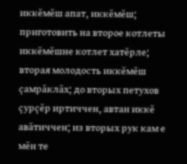иккĕмĕш апат, иккĕмĕш; приготовить на второе котлеты иккĕмĕшне котлет хатĕрле; вторая молодость иккĕмĕш çамрăклăх; до вторых петухов çурçĕр иртиччен, автан иккĕ авăтиччен; из вторых рук кам е мĕн те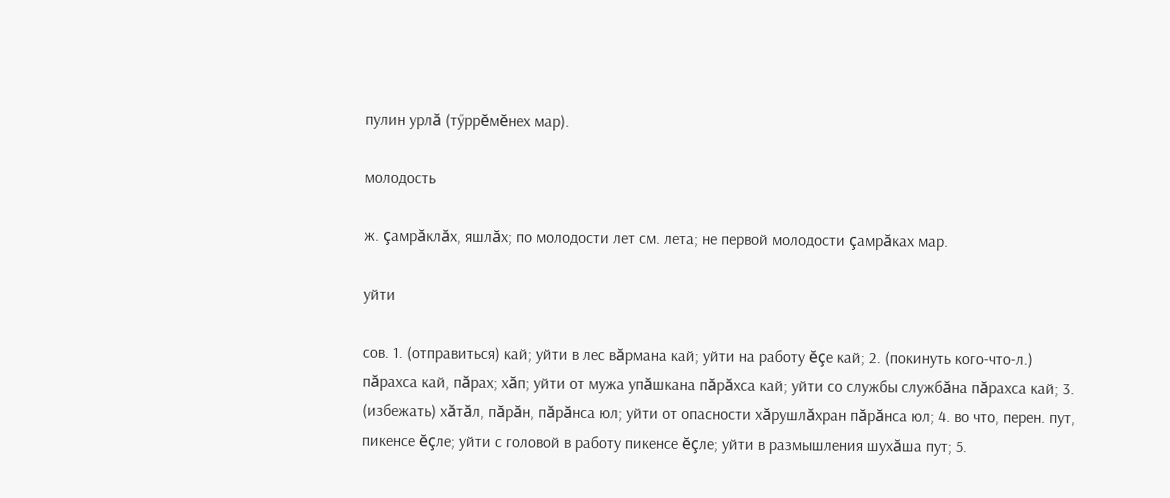пулин урлă (тӳррĕмĕнех мар).

молодость

ж. çамрăклăх, яшлăх; по молодости лет см. лета; не первой молодости çамрăках мар.

уйти

сов. 1. (отправиться) кай; уйти в лес вăрмана кай; уйти на работу ĕçе кай; 2. (покинуть кого-что-л.) пăрахса кай, пăрах; хăп; уйти от мужа упăшкана пăрăхса кай; уйти со службы службăна пăрахса кай; 3. (избежать) хăтăл, пăрăн, пăрăнса юл; уйти от опасности хăрушлăхран пăрăнса юл; 4. во что, перен. пут, пикенсе ĕçле; уйти с головой в работу пикенсе ĕçле; уйти в размышления шухăша пут; 5.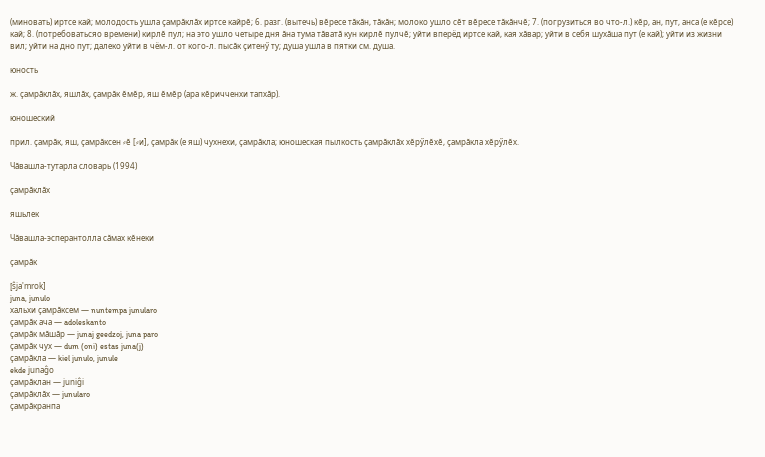(миновать) иртсе кай; молодость ушла çамрăклăх иртсе кайрĕ; 6. разг. (вытечь) вĕресе тăкăн, тăкăн; молоко ушло сĕт вĕресе тăкăнчĕ; 7. (погрузиться во что-л.) кĕр, ан, пут, анса (е кĕрсе) кай; 8. (потребоватьсяо времени) кирлĕ пул; на это ушло четыре дня ăна тума тăватă кун кирлĕ пулчĕ; уйти вперёд иртсе кай, кая хăвар; уйти в себя шухăша пут (е кай); уйти из жизни вил; уйти на дно пут; далеко уйти в чём-л. от кого-л. пысăк çитенӳ ту; душа ушла в пятки см. душа.

юность

ж. çамрăклăх, яшлăх, çамрăк ĕмĕр, яш ĕмĕр (ара кĕричченхи тапхăр).

юношеский

прил. çамрăк, яш, çамрăксен ⸗ĕ [⸗и], çамрăк (е яш) чухнехи, çамрăкла; юношеская пылкость çамрăклăх хĕрӳлĕхĕ, çамрăкла хĕрӳлĕх.

Чăвашла-тутарла словарь (1994)

çамрăклăх

яшьлек

Чӑвашла-эсперантолла сӑмах кӗнеки

çамрăк

[ŝja'mrok]
juna, junulo
хальхи çамрăксем — nuntempa junularo
çамрăк ача — adoleskanto
çамрăк мăшăр — junaj geedzoj, juna paro
çамрăк чух — dum (oni) estas juna(j)
çамрăкла — kiel junulo, junule
ekde junaĝo
çамрăклан — juniĝi
çамрăклăх — junularo
çамрăкранпа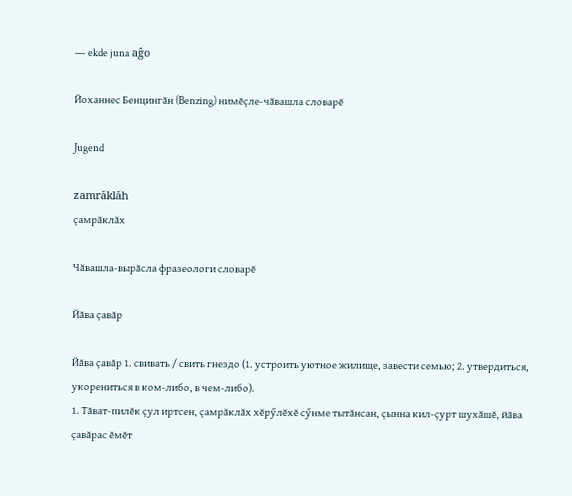— ekde juna aĝo

Йоханнeс Бeнцингăн (Benzing) нимĕçле-чăвашла словарĕ

Jugend

zamrăklăh
çамрăклăх

Чăвашла-вырăсла фразеологи словарĕ

Йăва çавăр

Йăва çавăр 1. свивать / свить гнездо (1. устроить уютное жилище, завести семью; 2. утвердиться, укорениться в ком-либо, в чем-либо).
1. Тăват-пилĕк çул иртсен, çамрăклăх хĕрӳлĕхĕ сӳнме тытăнсан, çынна кил-çурт шухăшĕ, йăва çавăрас ĕмĕт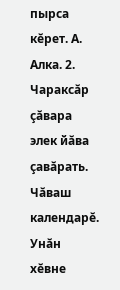пырса кĕрет. А. Алка. 2. Чараксăр çăвара элек йăва çавăрать. Чăваш календарĕ. Унăн хĕвне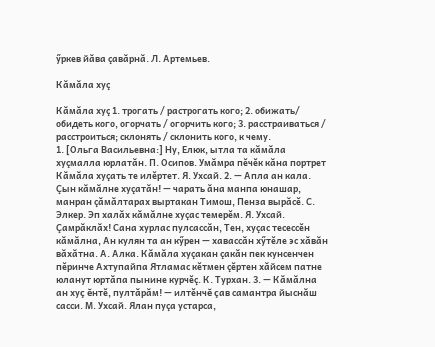ӳркев йăва çавăрнă. Л. Артемьев.

Кăмăла хуç

Кăмăла хуç 1. трогать / растрогать кого; 2. обижать/ обидеть кого, огорчать / огорчить кого; 3. расстраиваться / расстроиться; склонять / склонить кого, к чему.
1. [Ольга Васильевна:] Ну, Елюк, ытла та кăмăла хуçмалла юрлатăн. П. Осипов. Умăмра пĕчĕк кăна портрет Кăмăла хуçать те илĕртет. Я. Ухсай. 2. — Апла ан кала. Çын кăмăлне хуçатăн! — чарать ăна манпа юнашар, манран çăмăлтарах выртакан Тимош, Пенза вырăсĕ. С. Элкер. Эп халăх кăмăлне хуçас темерĕм. Я. Ухсай. Çамрăклăх! Сана хурлас пулсассăн, Тен, хуçас тесессĕн кăмăлна, Ан кулян та ан кӳрен — хавассăн хӳтĕле эс хăвăн вăхăтна. А. Алка. Кăмăла хуçакан çакăн пек кунсенчен пĕринче Ахтупайпа Ятламас кĕтмен çĕртен хăйсем патне юланут юртăпа пынине курчĕç. К. Турхан. 3. — Кăмăлна ан хуç ĕнтĕ, пултăрăм! — илтĕнчĕ çав самантра йыснăш сасси. М. Ухсай. Ялан пуçа устарса,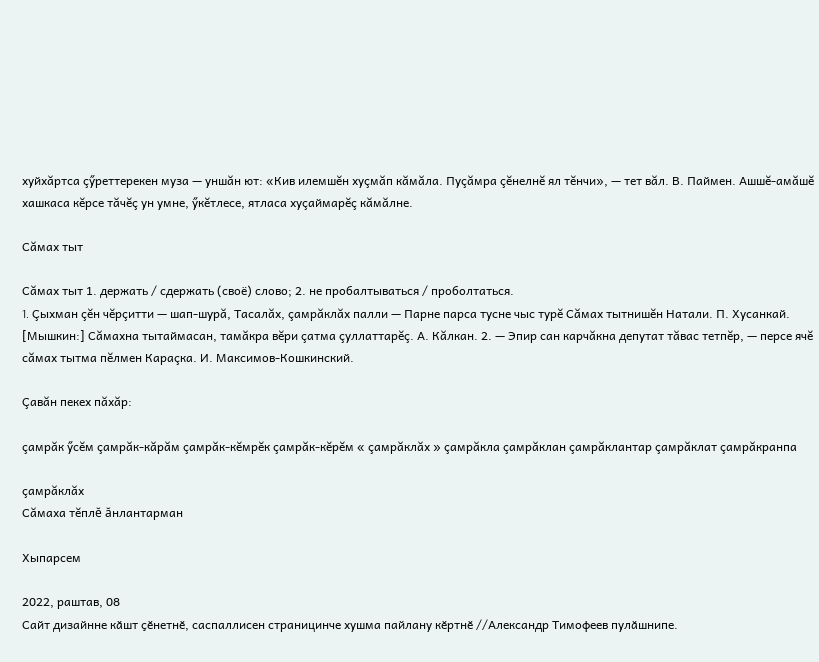хуйхăртса çӳреттерекен муза — уншăн ют: «Кив илемшĕн хуçмăп кăмăла. Пуçăмра çĕнелнĕ ял тĕнчи», — тет вăл. В. Паймен. Ашшĕ-амăшĕ хашкаса кĕрсе тăчĕç ун умне, ӳкĕтлесе, ятласа хуçаймарĕç кăмăлне.

Сăмах тыт

Сăмах тыт 1. держать / сдержать (своё) слово; 2. не пробалтываться / проболтаться.
1. Çыхман çĕн чĕрçитти — шап-шурă, Тасалăх, çамрăклăх палли — Парне парса тусне чыс турĕ Сăмах тытнишĕн Натали. П. Хусанкай. [Мышкин:] Сăмахна тытаймасан, тамăкра вĕри çатма çуллаттарĕç. А. Кăлкан. 2. — Эпир сан карчăкна депутат тăвас тетпĕр, — персе ячĕ сăмах тытма пĕлмен Караçка. И. Максимов-Кошкинский.

Çавăн пекех пăхăр:

çамрăк ӳсĕм çамрăк-кăрăм çамрăк-кĕмрĕк çамрăк-кĕрĕм « çамрăклăх » çамрăкла çамрăклан çамрăклантар çамрăклат çамрăкранпа

çамрăклăх
Сăмаха тĕплĕ ăнлантарман

Хыпарсем

2022, раштав, 08
Сайт дизайнне кӑшт ҫӗнетнӗ, саспаллисен страницинче хушма пайлану кӗртнӗ //Александр Тимофеев пулӑшнипе.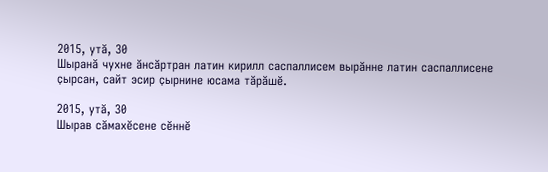2015, утă, 30
Шыранӑ чухне ӑнсӑртран латин кирилл саспаллисем вырӑнне латин саспаллисене ҫырсан, сайт эсир ҫырнине юсама тӑрӑшӗ.

2015, утă, 30
Шырав сӑмахӗсене сӗннӗ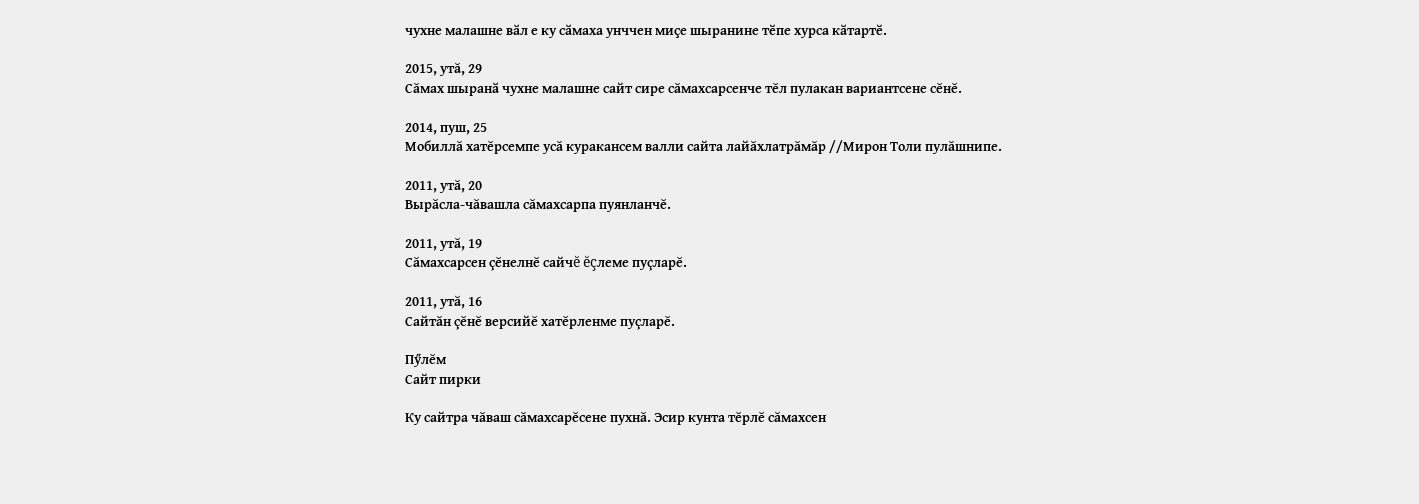чухне малашне вӑл е ку сӑмаха унччен миҫе шыранине тӗпе хурса кӑтартӗ.

2015, утă, 29
Сăмах шыранӑ чухне малашне сайт сире сăмахсарсенче тĕл пулакан вариантсене сĕнĕ.

2014, пуш, 25
Мобиллă хатĕрсемпе усă куракансем валли сайта лайăхлатрăмăр //Мирон Толи пулăшнипе.

2011, утă, 20
Вырăсла-чăвашла сăмахсарпа пуянланчĕ.

2011, утă, 19
Сăмахсарсен çĕнелнĕ сайчĕ ĕçлеме пуçларĕ.

2011, утă, 16
Сайтăн çĕнĕ версийĕ хатĕрленме пуçларĕ.

Пӳлĕм
Сайт пирки

Ку сайтра чăваш сăмахсарĕсене пухнă. Эсир кунта тĕрлĕ сăмахсен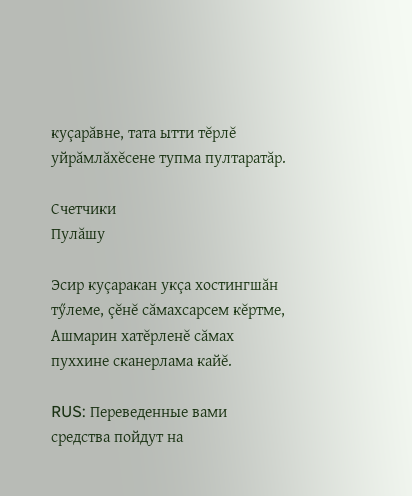куçарăвне, тата ытти тĕрлĕ уйрăмлăхĕсене тупма пултаратăр.

Счетчики
Пулăшу

Эсир куçаракан укçа хостингшăн тӳлеме, çĕнĕ сăмахсарсем кĕртме, Ашмарин хатĕрленĕ сăмах пуххине сканерлама кайĕ.

RUS: Переведенные вами средства пойдут на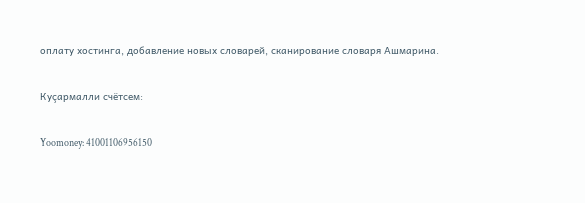оплату хостинга, добавление новых словарей, сканирование словаря Ашмарина.

Куçармалли счётсем:

Yoomoney: 41001106956150